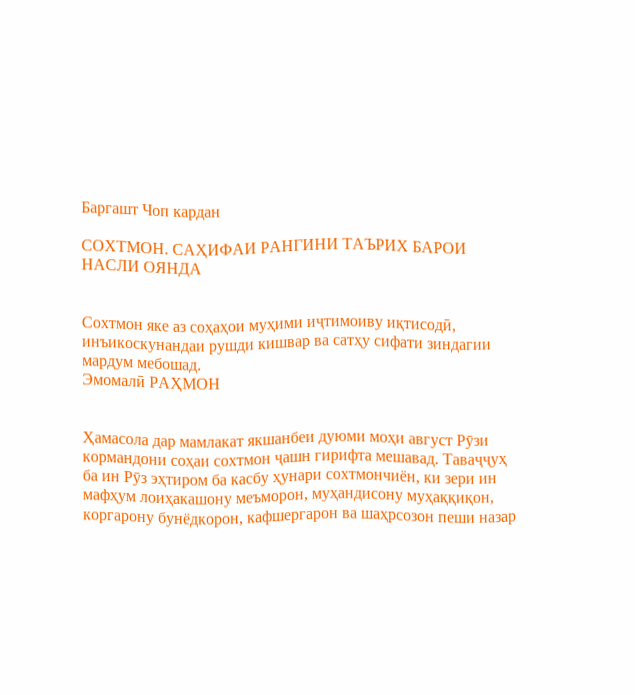Баргашт Чоп кардан

СОХТМОН. САҲИФАИ РАНГИНИ ТАЪРИХ БАРОИ НАСЛИ ОЯНДА


Сохтмон яке аз соҳаҳои муҳими иҷтимоиву иқтисодӣ, инъикоскунандаи рушди кишвар ва сатҳу сифати зиндагии мардум мебошад.
Эмомалӣ РАҲМОН


Ҳамасола дар мамлакат якшанбеи дуюми моҳи август Рӯзи кормандони соҳаи сохтмон ҷашн гирифта мешавад. Таваҷҷуҳ ба ин Рӯз эҳтиром ба касбу ҳунари сохтмончиён, ки зери ин мафҳум лоиҳакашону меъморон, муҳандисону муҳаққиқон, коргарону бунёдкорон, кафшергарон ва шаҳрсозон пеши назар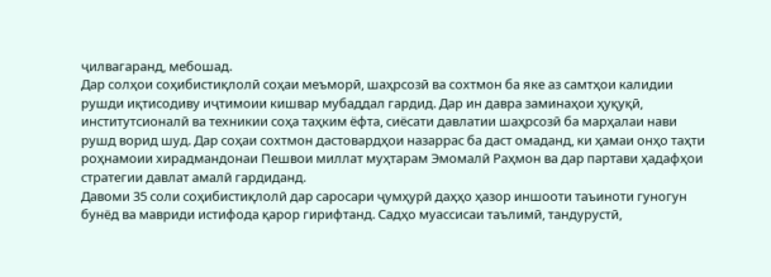ҷилвагаранд, мебошад.
Дар солҳои соҳибистиқлолӣ соҳаи меъморӣ, шаҳрсозӣ ва сохтмон ба яке аз самтҳои калидии рушди иқтисодиву иҷтимоии кишвар мубаддал гардид. Дар ин давра заминаҳои ҳуқуқӣ, институтсионалӣ ва техникии соҳа таҳким ёфта, сиёсати давлатии шаҳрсозӣ ба марҳалаи нави рушд ворид шуд. Дар соҳаи сохтмон дастовардҳои назаррас ба даст омаданд, ки ҳамаи онҳо таҳти роҳнамоии хирадмандонаи Пешвои миллат муҳтарам Эмомалӣ Раҳмон ва дар партави ҳадафҳои стратегии давлат амалӣ гардиданд.
Давоми 35 соли соҳибистиқлолӣ дар саросари ҷумҳурӣ даҳҳо ҳазор иншооти таъиноти гуногун бунёд ва мавриди истифода қарор гирифтанд. Садҳо муассисаи таълимӣ, тандурустӣ,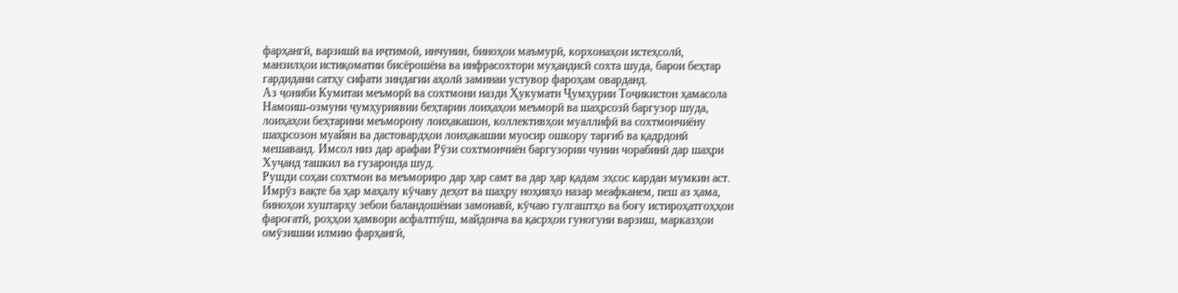фарҳангӣ, варзишӣ ва иҷтимоӣ, инчунин, биноҳои маъмурӣ, корхонаҳои истеҳсолӣ, манзилҳои истиқоматии бисёрошёна ва инфрасохтори муҳандисӣ сохта шуда, барои беҳтар гардидани сатҳу сифати зиндагии аҳолӣ заминаи устувор фароҳам оварданд.
Аз ҷониби Кумитаи меъморӣ ва сохтмони назди Ҳукумати Ҷумҳурии Тоҷикистон ҳамасола Намоиш-озмуни ҷумҳуриявии беҳтарин лоиҳаҳои меъморӣ ва шаҳрсозӣ баргузор шуда, лоиҳаҳои беҳтарини меъморону лоиҳакашон, коллективҳои муаллифӣ ва сохтмончиёну шаҳрсозон муайян ва дастовардҳои лоиҳакашии муосир ошкору тарғиб ва қадрдонӣ мешаванд. Имсол низ дар арафаи Рӯзи сохтмончиён баргузории чунин чорабинӣ дар шаҳри Хуҷанд ташкил ва гузаронда шуд.
Рушди соҳаи сохтмон ва меъмориро дар ҳар самт ва дар ҳар қадам эҳсос кардан мумкин аст. Имрӯз вақте ба ҳар маҳалу кӯчаву деҳот ва шаҳру ноҳияҳо назар меафканем, пеш аз ҳама, биноҳои хуштарҳу зебои баландошёнаи замонавӣ, кӯчаю гулгаштҳо ва боғу истироҳатгоҳҳои фароғатӣ, роҳҳои ҳамвори асфалтпӯш, майдонча ва қасрҳои гуногуни варзиш, марказҳои омӯзишии илмию фарҳангӣ,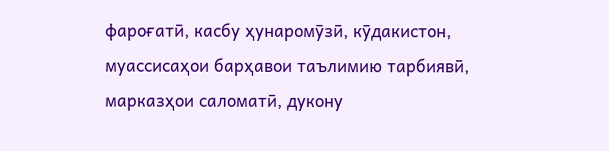фароғатӣ, касбу ҳунаромӯзӣ, кӯдакистон, муассисаҳои барҳавои таълимию тарбиявӣ, марказҳои саломатӣ, дукону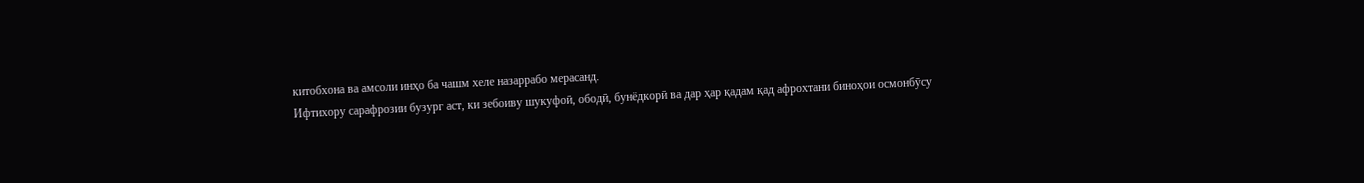китобхона ва амсоли инҳо ба чашм хеле назаррабо мерасанд.
Ифтихору сарафрозии бузург аст, ки зебоиву шукуфоӣ, ободӣ, бунёдкорӣ ва дар ҳар қадам қад афрохтани биноҳои осмонбӯсу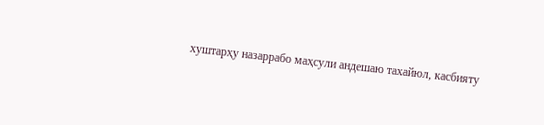хуштарҳу назаррабо маҳсули андешаю тахайюл, касбияту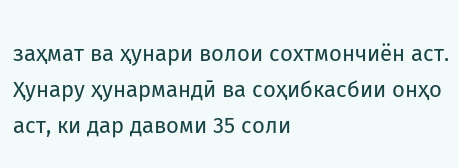заҳмат ва ҳунари волои сохтмончиён аст. Ҳунару ҳунармандӣ ва соҳибкасбии онҳо аст, ки дар давоми 35 соли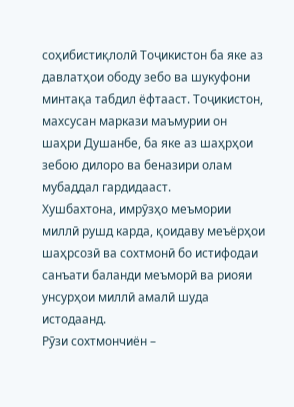соҳибистиқлолӣ Тоҷикистон ба яке аз давлатҳои ободу зебо ва шукуфони минтақа табдил ёфтааст. Тоҷикистон, махсусан маркази маъмурии он шаҳри Душанбе, ба яке аз шаҳрҳои зебою дилоро ва беназири олам мубаддал гардидааст.
Хушбахтона, имрӯзҳо меъмории миллӣ рушд карда, қоидаву меъёрҳои шаҳрсозӣ ва сохтмонӣ бо истифодаи санъати баланди меъморӣ ва риояи унсурҳои миллӣ амалӣ шуда истодаанд.
Рӯзи сохтмончиён –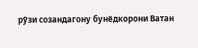рӯзи созандагону бунёдкорони Ватан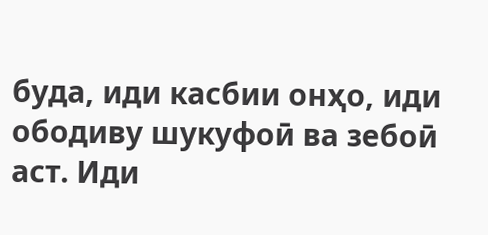буда, иди касбии онҳо, иди ободиву шукуфоӣ ва зебоӣ аст. Иди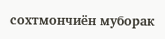сохтмончиён муборак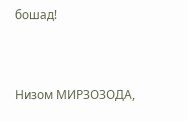бошад!


Низом МИРЗОЗОДА,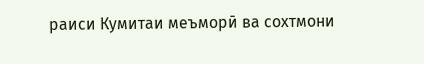раиси Кумитаи меъморӣ ва сохтмони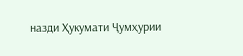назди Ҳукумати Ҷумҳурии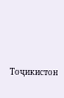Тоҷикистон